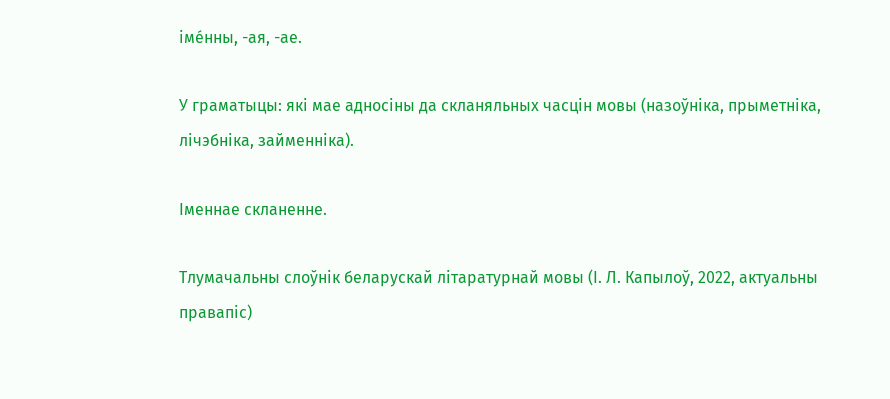іме́нны, -ая, -ае.

У граматыцы: які мае адносіны да скланяльных часцін мовы (назоўніка, прыметніка, лічэбніка, займенніка).

Іменнае скланенне.

Тлумачальны слоўнік беларускай літаратурнай мовы (І. Л. Капылоў, 2022, актуальны правапіс)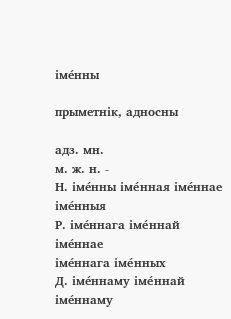іме́нны

прыметнік, адносны

адз. мн.
м. ж. н. -
Н. іме́нны іме́нная іме́ннае іме́нныя
Р. іме́ннага іме́ннай
іме́ннае
іме́ннага іме́нных
Д. іме́ннаму іме́ннай іме́ннаму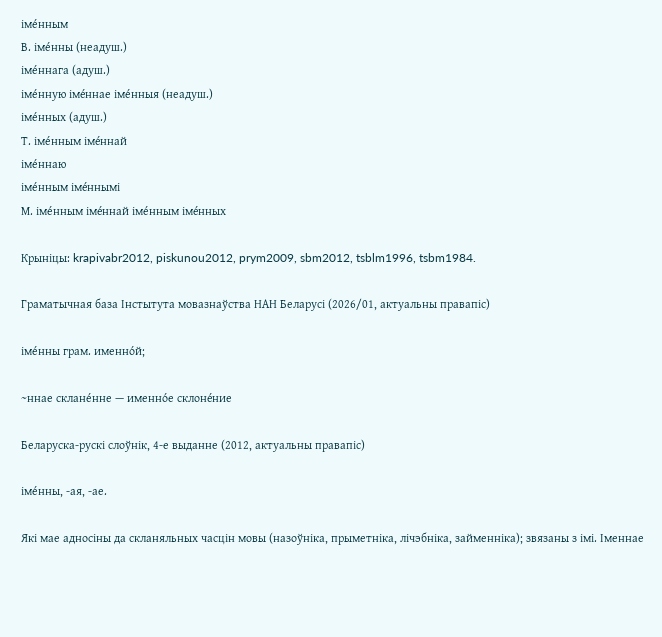іме́нным
В. іме́нны (неадуш.)
іме́ннага (адуш.)
іме́нную іме́ннае іме́нныя (неадуш.)
іме́нных (адуш.)
Т. іме́нным іме́ннай
іме́ннаю
іме́нным іме́ннымі
М. іме́нным іме́ннай іме́нным іме́нных

Крыніцы: krapivabr2012, piskunou2012, prym2009, sbm2012, tsblm1996, tsbm1984.

Граматычная база Інстытута мовазнаўства НАН Беларусі (2026/01, актуальны правапіс)

іме́нны грам. именно́й;

~ннае склане́нне — именно́е склоне́ние

Беларуска-рускі слоўнік, 4-е выданне (2012, актуальны правапіс)

іме́нны, ‑ая, ‑ае.

Які мае адносіны да скланяльных часцін мовы (назоўніка, прыметніка, лічэбніка, займенніка); звязаны з імі. Іменнае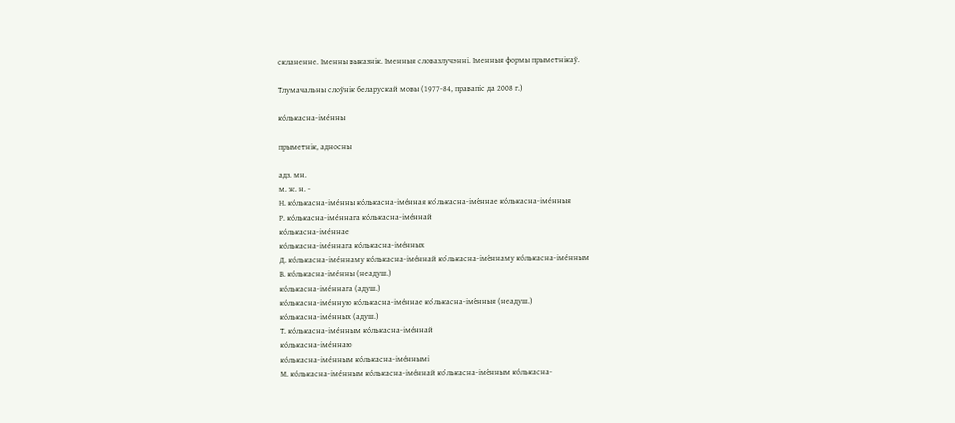скланенне. Іменны выказнік. Іменныя словазлучэнні. Іменныя формы прыметнікаў.

Тлумачальны слоўнік беларускай мовы (1977-84, правапіс да 2008 г.)

ко́лькасна-іме́нны

прыметнік, адносны

адз. мн.
м. ж. н. -
Н. ко́лькасна-іме́нны ко́лькасна-іме́нная ко́лькасна-іме́ннае ко́лькасна-іме́нныя
Р. ко́лькасна-іме́ннага ко́лькасна-іме́ннай
ко́лькасна-іме́ннае
ко́лькасна-іме́ннага ко́лькасна-іме́нных
Д. ко́лькасна-іме́ннаму ко́лькасна-іме́ннай ко́лькасна-іме́ннаму ко́лькасна-іме́нным
В. ко́лькасна-іме́нны (неадуш.)
ко́лькасна-іме́ннага (адуш.)
ко́лькасна-іме́нную ко́лькасна-іме́ннае ко́лькасна-іме́нныя (неадуш.)
ко́лькасна-іме́нных (адуш.)
Т. ко́лькасна-іме́нным ко́лькасна-іме́ннай
ко́лькасна-іме́ннаю
ко́лькасна-іме́нным ко́лькасна-іме́ннымі
М. ко́лькасна-іме́нным ко́лькасна-іме́ннай ко́лькасна-іме́нным ко́лькасна-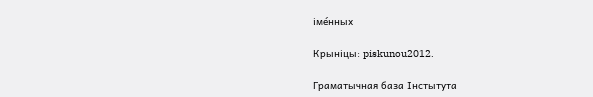іме́нных

Крыніцы: piskunou2012.

Граматычная база Інстытута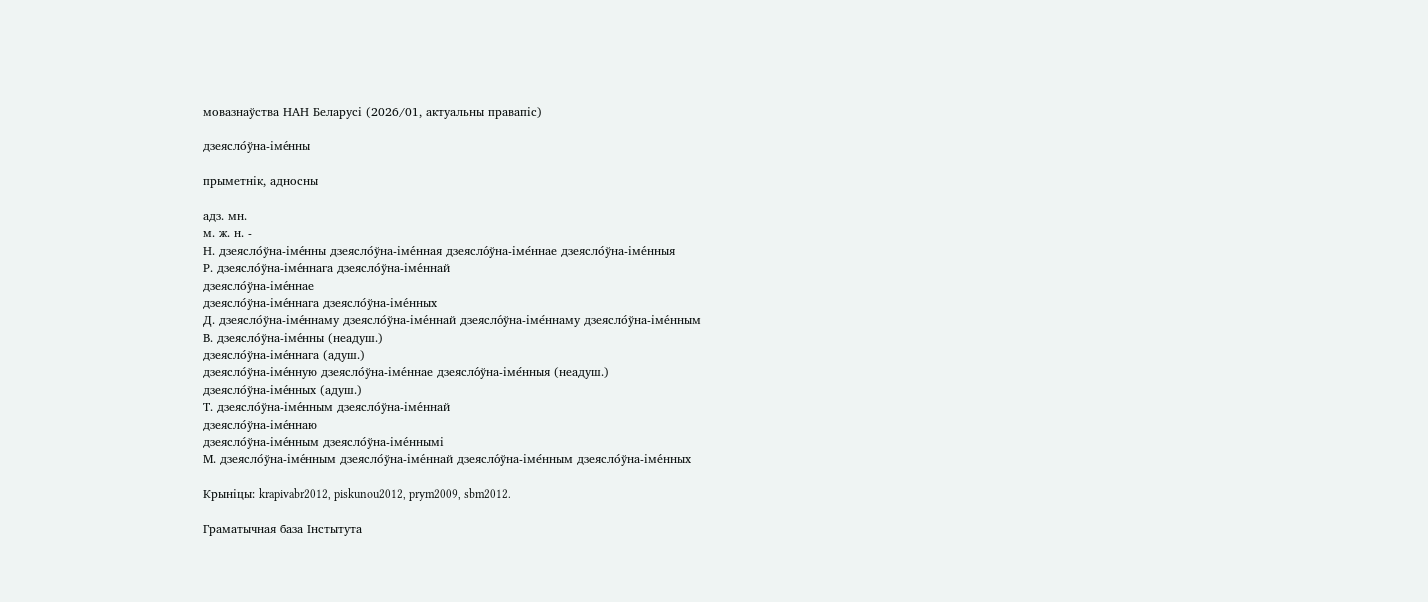мовазнаўства НАН Беларусі (2026/01, актуальны правапіс)

дзеясло́ўна-іме́нны

прыметнік, адносны

адз. мн.
м. ж. н. -
Н. дзеясло́ўна-іме́нны дзеясло́ўна-іме́нная дзеясло́ўна-іме́ннае дзеясло́ўна-іме́нныя
Р. дзеясло́ўна-іме́ннага дзеясло́ўна-іме́ннай
дзеясло́ўна-іме́ннае
дзеясло́ўна-іме́ннага дзеясло́ўна-іме́нных
Д. дзеясло́ўна-іме́ннаму дзеясло́ўна-іме́ннай дзеясло́ўна-іме́ннаму дзеясло́ўна-іме́нным
В. дзеясло́ўна-іме́нны (неадуш.)
дзеясло́ўна-іме́ннага (адуш.)
дзеясло́ўна-іме́нную дзеясло́ўна-іме́ннае дзеясло́ўна-іме́нныя (неадуш.)
дзеясло́ўна-іме́нных (адуш.)
Т. дзеясло́ўна-іме́нным дзеясло́ўна-іме́ннай
дзеясло́ўна-іме́ннаю
дзеясло́ўна-іме́нным дзеясло́ўна-іме́ннымі
М. дзеясло́ўна-іме́нным дзеясло́ўна-іме́ннай дзеясло́ўна-іме́нным дзеясло́ўна-іме́нных

Крыніцы: krapivabr2012, piskunou2012, prym2009, sbm2012.

Граматычная база Інстытута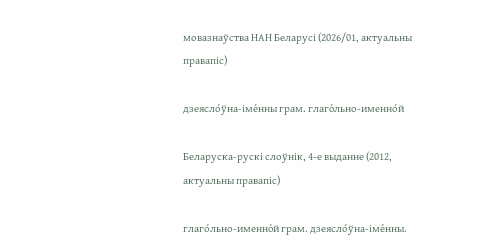мовазнаўства НАН Беларусі (2026/01, актуальны правапіс)

дзеясло́ўна-іме́нны грам. глаго́льно-именно́й

Беларуска-рускі слоўнік, 4-е выданне (2012, актуальны правапіс)

глаго́льно-именно́й грам. дзеясло́ўна-іме́нны.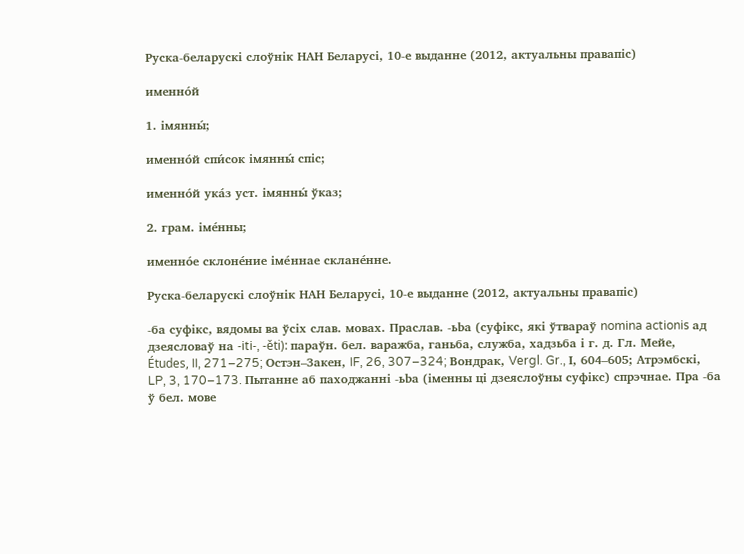Руска-беларускі слоўнік НАН Беларусі, 10-е выданне (2012, актуальны правапіс)

именно́й

1. імянны́;

именно́й спи́сок імянны́ спіс;

именно́й ука́з уст. імянны́ ўказ;

2. грам. іме́нны;

именно́е склоне́ние іме́ннае склане́нне.

Руска-беларускі слоўнік НАН Беларусі, 10-е выданне (2012, актуальны правапіс)

-ба суфікс, вядомы ва ўсіх слав. мовах. Праслав. ‑ьba (суфікс, які ўтвараў nomina actionis ад дзеясловаў на ‑iti‑, ‑ěti): параўн. бел. варажба, ганьба, служба, хадзьба і г. д. Гл. Мейе, Études, II, 271–275; Остэн–Закен, IF, 26, 307–324; Вондрак, Vergl. Gr., І, 604–605; Атрэмбскі, LP, 3, 170–173. Пытанне аб паходжанні ‑ьba (іменны ці дзеяслоўны суфікс) спрэчнае. Пра ‑ба ў бел. мове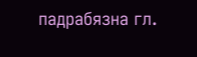падрабязна гл.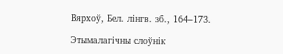Вярхоў, Бел. лінгв. зб., 164–173.

Этымалагічны слоўнік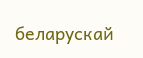беларускай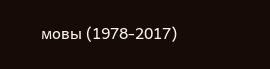мовы (1978-2017)